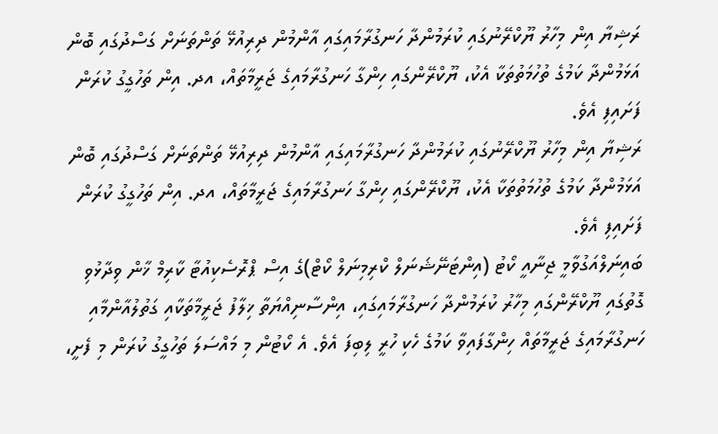ރަޝިޔާ އިން މިހާރު ޔޫކްރޭނުގައި ކުރަމުންދާ ހަނގުރާމައިގައި އާންމުން ދިރިއުޅޭ ތަންތަނަށް ގަސްދުގައި ބޮން އަޅަމުންދާ ކަމުގެ ތުހުމަތުތަކާ އެކު، ޔޫކްރޭންގައި ހިންގާ ހަނގުރާމައިގެ ޖަރީމާތައް، އދ. އިން ތަހުގީގު ކުރަން ފަށައިފި އެވެ.
ރަޝިޔާ އިން މިހާރު ޔޫކްރޭނުގައި ކުރަމުންދާ ހަނގުރާމައިގައި އާންމުން ދިރިއުޅޭ ތަންތަނަށް ގަސްދުގައި ބޮން އަޅަމުންދާ ކަމުގެ ތުހުމަތުތަކާ އެކު، ޔޫކްރޭންގައި ހިންގާ ހަނގުރާމައިގެ ޖަރީމާތައް، އދ. އިން ތަހުގީގު ކުރަން ފަށައިފި އެވެ.
ބައިނަލްއަގުވާމީ ޖިނާއީ ކޯޓު (އިންޓަނޭޝަނަލް ކްރިމިނަލް ކޯޓް)ގެ އިސް ޕްރޮސެކިއުޓާ ކާރިމް ޚާން ވިދާޅުވި ގޮތުގައި ޔޫކްރޭންގައި މިހާރު ކުރަމުންދާ ހަނގުރާމައިގައި، އިންސާނިއްޔަތާ ޚިލާފު ޖަރީމާތަކާއި ގަތުލުއާންމާއި ހަނގުރާމައިގެ ޖަރީމާތައް ހިންގާފައިވާ ކަމުގެ ހެކި ހުރީ ލިބިފަ އެވެ. އެ ކޯޓުން މި މައްސަލަ ތަހުގީގު ކުރަން މި ފެށީ،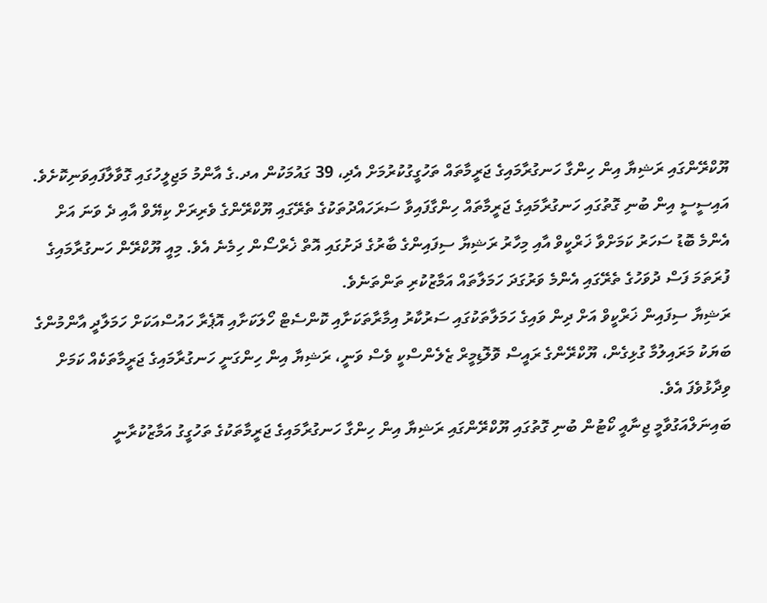ޔޫކްރޭންގައި ރަޝިޔާ އިން ހިންގާ ހަނގުރާމައިގެ ޖަރީމާތައް ތަހުގީގުކުރުމަށް އެދި، 39 ގައުމަކުން އދ.ގެ އާންމު މަޖިލީހުގައި ގޮވާލާފައިވަނިކޮށެވެ.
އައިސީސީ އިން ބުނި ގޮތުގައި ހަނގުރާމައިގެ ޖަރީމާތައް ހިންގާފައިވާ ސަރަހައްދުތަކުގެ ތެރޭގައި ޔޫކްރޭންގެ ވެރިރަށް ކިޔޭވް އާއި ދެ ވަނަ އަށް އެންމެ ބޮޑު ސަހަރު ކަމަށްވާ ޚަރްކީވް އާއި މިހާރު ރަޝިޔާ ސިފައިންގެ ބާރުގެ ދަށުގައި އޮތް ޚެރްސޯން ހިމެނެ އެވެ. މިއީ ޔޫކްރޭން ހަނގުރާމައިގެ ފުރަތަމަ ފަސް ދުވަހުގެ ތެރޭގައި އެންމެ ވަރުގަދަ ހަމަލާތައް އަމާޒުކުރި ތަންތަނެވެ.
ރަޝިޔާ ސިފައިން ޚަރްކީވް އަށް ދިން ވައިގެ ހަމަލާތަކުގައި ސަރުކާރު އިމާރާތަކަށާއި ކޮންސެޓް ހޯލަކަށާއި އޮޕެރާ ހައުސްއަކަށް ހަމަލާދީ އާންމުންގެ ބަޔަކު މަރައިލުމާ ގުޅިގެން، ޔޫކްރޭންގެ ރައީސް ވޮލޮޑިމީރް ޒެލެންސްކީ ވެސް ވަނީ، ރަޝިޔާ އިން ހިންގަނީ ހަނގުރާމައިގެ ޖަރީމާތަކެއް ކަމަށް ވިދާޅުވެފަ އެވެ.
ބައިނަލްއަގުވާމީ ޖިނާއީ ކޯޓުން ބުނި ގޮތުގައި ޔޫކްރޭންގައި ރަޝިޔާ އިން ހިންގާ ހަނގުރާމައިގެ ޖަރީމާތަކުގެ ތަހުގީގު އަމާޒުކުރާނީ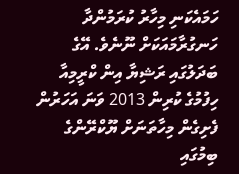ހަމައެކަނި މިހާރު ކުރަމުންދާ ހަނގުރާމައަކަށް ނޫނެވެ. އޭގެ ބަދަލުގައި ރަޝިޔާ އިން ކްރީމިއާ ހިފުމުގެ ކުރިން 2013 ވަނަ އަހަރުން ފެށިގެން މިހާތަނަށް ޔޫކްރޭންގެ ބިމުގައި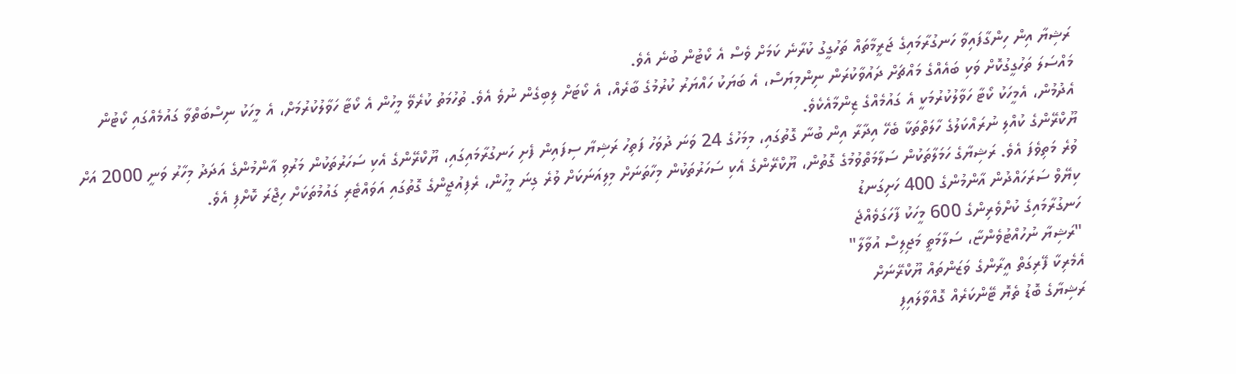ރަޝިޔާ އިން ހިންގާފައިވާ ހަނގުރާމައިގެ ޖަރީމާތައް ތަހުގީގު ކުރާނެ ކަމަށް ވެސް އެ ކޯޓުން ބުނެ އެވެ.
މައްސަލަ ތަހުގީގުކޮށް ވަކި ބައެއްގެ މައްޗަށް ދައުވާކުރަން ނިންމިޔަސް، އެ ބަޔަކު ހައްޔަރު ކުރުމުގެ ބާރެއް، އެ ކޯޓަށް ލިބިގެން ނުވެ އެވެ. ތުހުމަތު ކުރެވޭ މީހުން އެ ކޯޓާ ހަވާލުކުރުމަށް، އެ މީހަކު ނިސްބަތްވާ ގައުމެއްގައި ކޯޓުން އެދުމުން، އެމީހަކު ކޯޓާ ހަވާލުކުރުމަކީ އެ ގައުމެއްގެ ޒިންމާއެކެވެ.
ޔޫކްރޭންގެ ކުއްލި ނުރައްކަލުގެ ހާލަތްތަކާ ބެހޭ އިދާރާ އިން ބުނާ ގޮތުގައި، މިމަހުގެ 24 ވަނަ ދުވަހު ފަތިހު ރަޝިޔާ ސިފައިން ފެށި ހަނގުރާމައިގައި، ޔޫކްރޭންގެ އެކި ސަހަރުތަކުން މަރުވި އާންމުންގެ އަދަދު މިހާރު ވަނީ 2000 އަށް ވުރެ މަތިވެފަ އެވެ. ރަޝިޔާގެ ހަމަލާތަކުން ސަލާމަތްވުމުގެ ގޮތުން، ޔޫކްރޭންގެ އެކި ސަހަރުތަކުން މިހާތަނަށް މިލިއަނަކަށް ވުރެ ގިނަ މީހުން، ރެފިއުޖީންގެ ގޮތުގައި އަވައްޓެރި ގައުމުތަކަށް ހިޖްރަ ކޮށްފި އެވެ.
ކިޔޭވް ސަރަހައްދުން އާންމުންގެ 400 ހަށިގަނޑު
ހަނގުރާމައިގެ ކުށްވެރިންގެ 600 މީހަކު ފާހަގަވެއްޖެ
"ރަޝިޔާ ނުހުއްޓުވެންޏާ، ސަލާމަތީ މަޖިލިސް އުވާލާ"
އެމެރިކާ ފޭރިގަތް އީރާންގެ ވަޒަންތައް ޔޫކްރޭނަށް
ރަޝިޔާގެ ބޮޑު ތެޔޮ ޓޭންކަރެއް ގޮއްވާލައިފި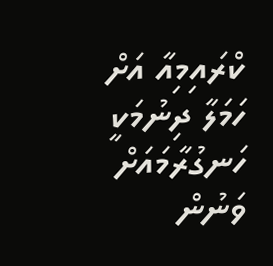ކްރައިމިއާ އަށް ހަމަލާ ދިނުމަކީ ހަނގުރާމައަށް ވަނުން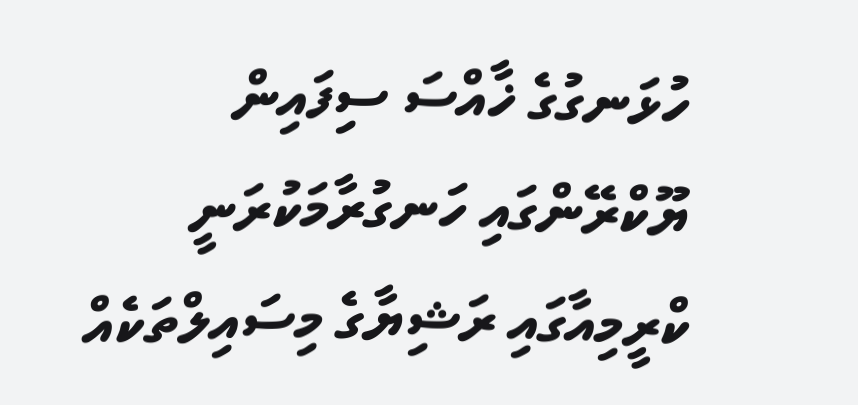ހުޅަނގުގެ ޚާއްސަ ސިފައިން ޔޫކްރޭންގައި ހަނގުރާމަކުރަނީ
ކްރީމިއާގައި ރަޝިޔާގެ މިސައިލްތަކެއް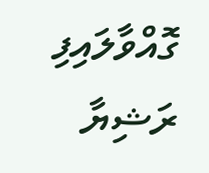ގޮއްވާލައިފި
ރަޝިޔާ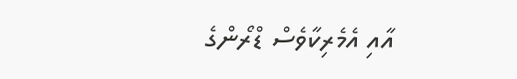އާއި އެމެރިކާވެސް ޑްރޯންގެ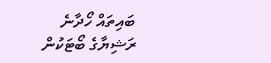ބައިތައް ހޯދާނެ
ރަޝިޔާގެ ބޯޓަކުން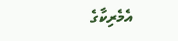އެމެރިކާގެ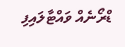ޑްރޯނެއް ވައްޓާލައިފި